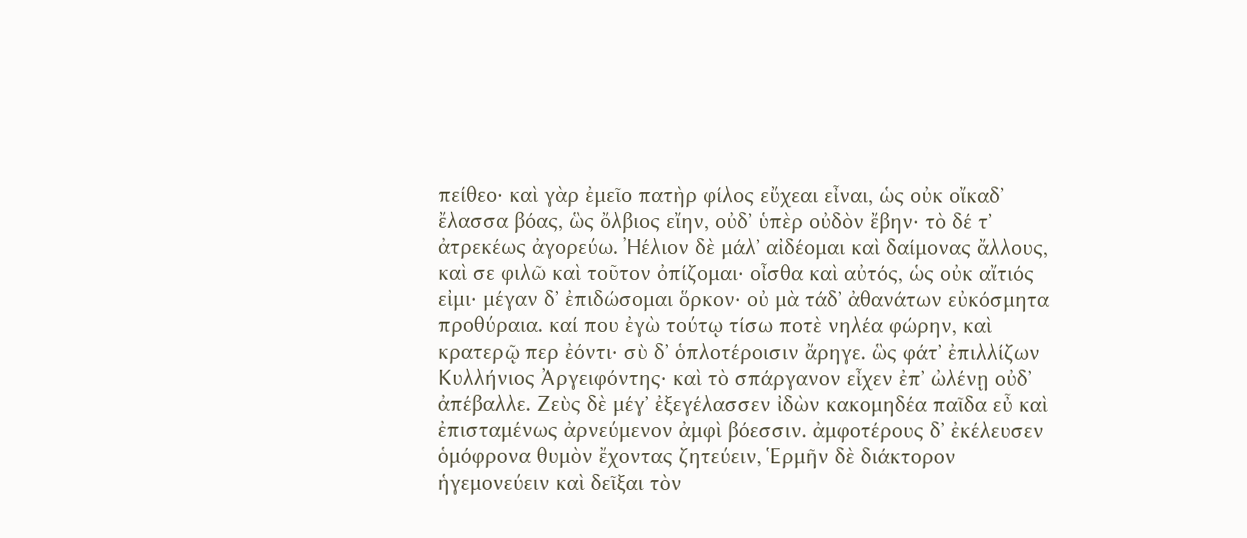πείθεο· καὶ γὰρ ἐμεῖο πατὴρ φίλος εὔχεαι εἶναι, ὡς οὐκ οἴκαδʼ ἔλασσα βόας, ὣς ὄλβιος εἴην, οὐδʼ ὑπὲρ οὐδὸν ἔβην· τὸ δέ τʼ ἀτρεκέως ἀγορεύω. Ἠέλιον δὲ μάλʼ αἰδέομαι καὶ δαίμονας ἄλλους, καὶ σε φιλῶ καὶ τοῦτον ὀπίζομαι· οἶσθα καὶ αὐτός, ὡς οὐκ αἴτιός εἰμι· μέγαν δʼ ἐπιδώσομαι ὅρκον· οὐ μὰ τάδʼ ἀθανάτων εὐκόσμητα προθύραια. καί που ἐγὼ τούτῳ τίσω ποτὲ νηλέα φώρην, καὶ κρατερῷ περ ἐόντι· σὺ δʼ ὁπλοτέροισιν ἄρηγε. ὣς φάτʼ ἐπιλλίζων Κυλλήνιος Ἀργειφόντης· καὶ τὸ σπάργανον εἶχεν ἐπʼ ὠλένῃ οὐδʼ ἀπέβαλλε. Ζεὺς δὲ μέγʼ ἐξεγέλασσεν ἰδὼν κακομηδέα παῖδα εὖ καὶ ἐπισταμένως ἀρνεύμενον ἀμφὶ βόεσσιν. ἀμφοτέρους δʼ ἐκέλευσεν ὁμόφρονα θυμὸν ἔχοντας ζητεύειν, Ἑρμῆν δὲ διάκτορον ἡγεμονεύειν καὶ δεῖξαι τὸν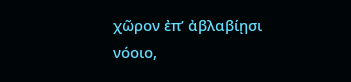χῶρον ἐπʼ ἀβλαβίῃσι νόοιο,